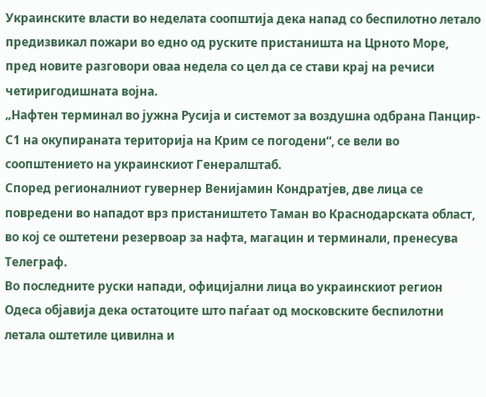Украинските власти во неделата соопштија дека напад со беспилотно летало предизвикал пожари во едно од руските пристаништа на Црното Море, пред новите разговори оваа недела со цел да се стави крај на речиси четиригодишната војна.
„Нафтен терминал во јужна Русија и системот за воздушна одбрана Панцир-С1 на окупираната територија на Крим се погодени“, се вели во соопштението на украинскиот Генералштаб.
Според регионалниот гувернер Венијамин Кондратјев, две лица се повредени во нападот врз пристаништето Таман во Краснодарската област, во кој се оштетени резервоар за нафта, магацин и терминали, пренесува Телеграф.
Во последните руски напади, официјални лица во украинскиот регион Одеса објавија дека остатоците што паѓаат од московските беспилотни летала оштетиле цивилна и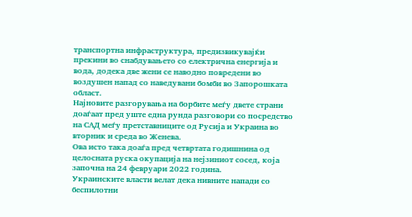транспортна инфраструктура, предизвикувајќи прекини во снабдувањето со електрична енергија и вода, додека две жени се наводно повредени во воздушен напад со наведувани бомби во Запорошката област.
Најновите разгорувања на борбите меѓу двете страни доаѓаат пред уште една рунда разговори со посредство на САД меѓу претставниците од Русија и Украина во вторник и среда во Женева.
Ова исто така доаѓа пред четвртата годишнина од целосната руска окупација на нејзиниот сосед, која започна на 24 февруари 2022 година.
Украинските власти велат дека нивните напади со беспилотни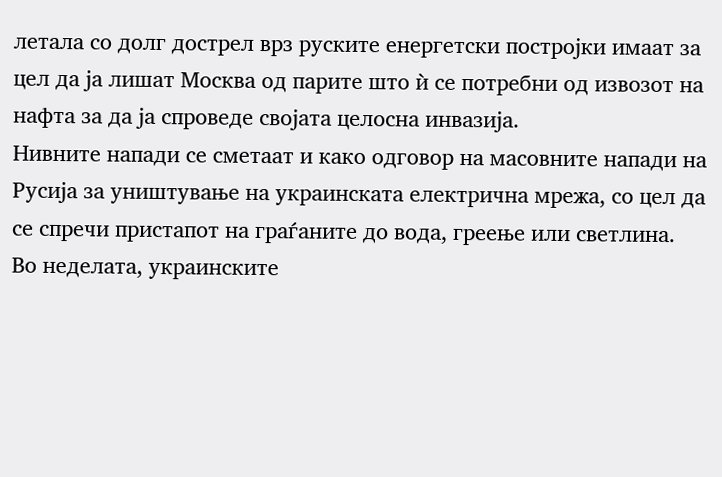летала со долг дострел врз руските енергетски постројки имаат за цел да ја лишат Москва од парите што ѝ се потребни од извозот на нафта за да ја спроведе својата целосна инвазија.
Нивните напади се сметаат и како одговор на масовните напади на Русија за уништување на украинската електрична мрежа, со цел да се спречи пристапот на граѓаните до вода, греење или светлина.
Во неделата, украинските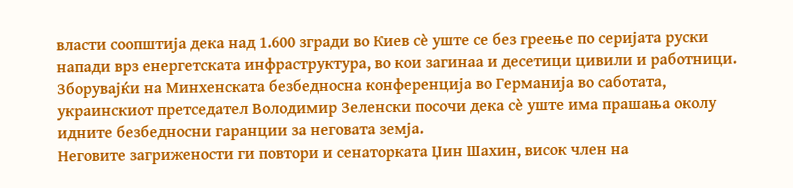власти соопштија дека над 1.600 згради во Киев сè уште се без греење по серијата руски напади врз енергетската инфраструктура, во кои загинаа и десетици цивили и работници.
Зборувајќи на Минхенската безбедносна конференција во Германија во саботата, украинскиот претседател Володимир Зеленски посочи дека сè уште има прашања околу идните безбедносни гаранции за неговата земја.
Неговите загрижености ги повтори и сенаторката Џин Шахин, висок член на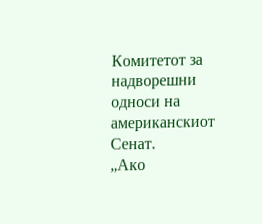Комитетот за надворешни односи на американскиот Сенат.
„Ако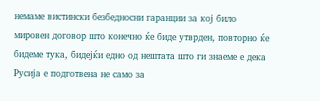немаме вистински безбедносни гаранции за кој било мировен договор што конечно ќе биде утврден, повторно ќе бидеме тука, бидејќи едно од нештата што ги знаеме е дека Русија е подготвена не само за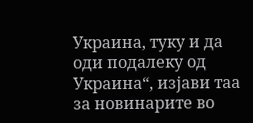Украина, туку и да оди подалеку од Украина“, изјави таа за новинарите во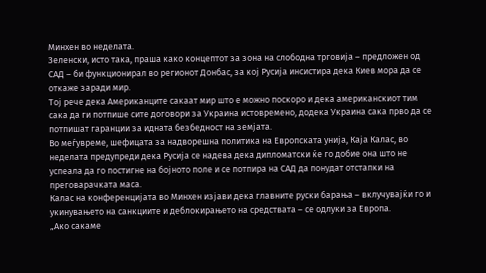Минхен во неделата.
Зеленски, исто така, праша како концептот за зона на слободна трговија – предложен од САД – би функционирал во регионот Донбас, за кој Русија инсистира дека Киев мора да се откаже заради мир.
Тој рече дека Американците сакаат мир што е можно поскоро и дека американскиот тим сака да ги потпише сите договори за Украина истовремено, додека Украина сака прво да се потпишат гаранции за идната безбедност на земјата.
Во меѓувреме, шефицата за надворешна политика на Европската унија, Каја Калас, во неделата предупреди дека Русија се надева дека дипломатски ќе го добие она што не успеала да го постигне на бојното поле и се потпира на САД да понудат отстапки на преговарачката маса.
Калас на конференцијата во Минхен изјави дека главните руски барања – вклучувајќи го и укинувањето на санкциите и деблокирањето на средствата – се одлуки за Европа.
„Ако сакаме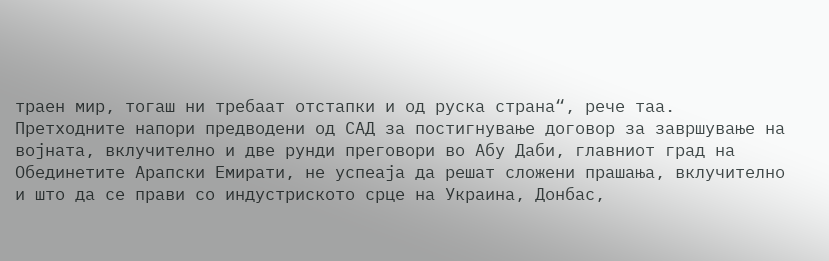траен мир, тогаш ни требаат отстапки и од руска страна“, рече таа.
Претходните напори предводени од САД за постигнување договор за завршување на војната, вклучително и две рунди преговори во Абу Даби, главниот град на Обединетите Арапски Емирати, не успеаја да решат сложени прашања, вклучително и што да се прави со индустриското срце на Украина, Донбас,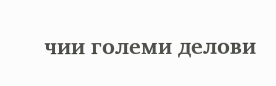чии големи делови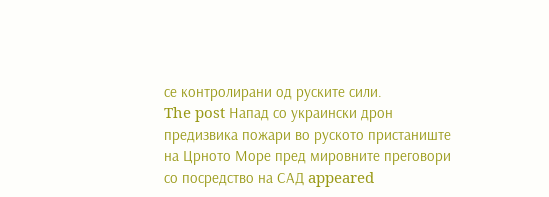се контролирани од руските сили.
The post Напад со украински дрон предизвика пожари во руското пристаниште на Црното Море пред мировните преговори со посредство на САД appeared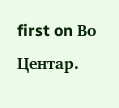first on Во Центар.